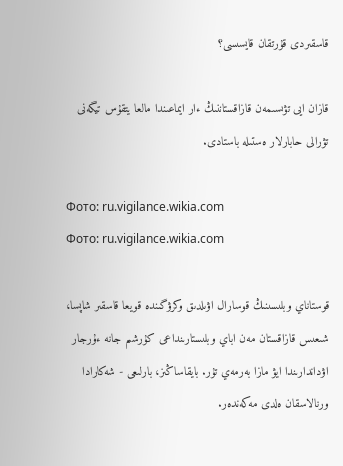قاسقىردى قۇرتقان قايسىسى؟

قازان ايى تۋىسىمەن قازاقستاننىڭ ءار ايماعىندا مالعا يتقۇس تيگەنى تۋرالى حابارلار ەستىلە باستادى.

Фото: ru.vigilance.wikia.com
Фото: ru.vigilance.wikia.com

قوستاناي وبلىسىنىڭ قوسارال اۋىلدىق وكرۋگىندە قويعا قاسقىر شاپسا، شىعىس قازاقستان مەن اباي وبلىستارىنداعى كۇرشىم جانە ءۇرجار اۋداندارىندا ايۋ مازا بەرمەي تۇر. بايقاساڭىز، بارلىعى - شەكارادا ورنالاسقان ەلدى مەكەندەر.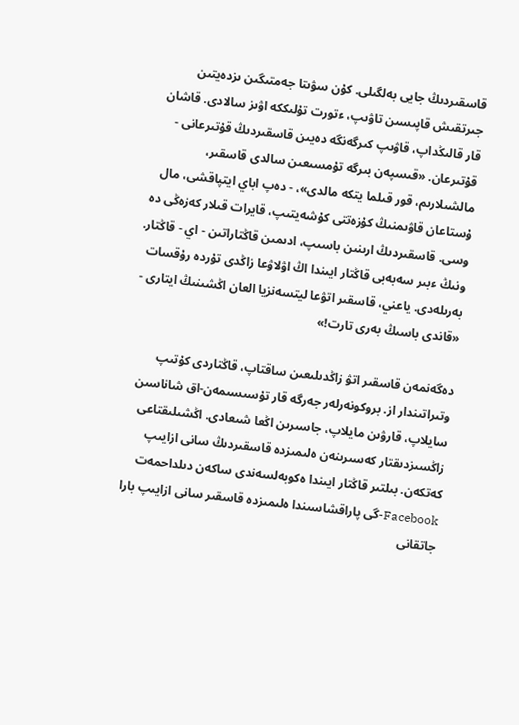قاسقىردىڭ جايى بەلگىلى. كۇن سۋىتا جەمتىگىن ىزدەيتىن جىرتقىش قاپىسىن تاۋىپ، ءتورت تۇلىككە اۋىز سالادى. قاشان قار قالىڭداپ، قاۋىپ كىرگەنگە دەيىن قاسقىردىڭ قۇتىرعانى - قۇتىرعان. «قىسپەن بىرگە تۇمسىعىن سالدى قاسقىر، مالشىلارىم، قور قىلما يتكە مالدى»، - دەپ اباي ايتپاقشى، مال ۇستاعان قاۋىمنىڭ كۇزەتتى كۇشەيتىپ، قايرات قىلار كەزەڭى دە وسى. قاسقىردىڭ ارىنىن باسىپ، ادىمىن قاڭتاراتىن - اي - قاڭتار. ونىڭ ءبىر سەبەبى قاڭتار ايىندا اڭ اۋلاۋعا زاڭدى تۇردە رۇقسات بەرىلەدى. ياعني، قاسقىر اتۋعا ليتسەنزيا العان اڭشىنىڭ ايتارى - «قاندى باسىڭ بەرى تارت!»

دەگەنمەن قاسقىر اتۋ زاڭدىلىعىن ساقتاپ، قاڭتاردى كۇتىپ وتىراتىندار از. بروكونەرلەر جەرگە قار تۇسىسىمەن-اق شاناسىن سايلاپ، قارۋىن مايلاپ، جاسىرىن اڭعا شىعادى. اڭشىلىقتاعى زاڭسىزدىقتار كەسىرىنەن ەلىمىزدە قاسقىردىڭ سانى ازايىپ كەتكەن. بىلتىر قاڭتار ايىندا ەكوبەلسەندى ساكەن دىلداحمەت Facebook-گى پاراقشاسىندا ەلىمىزدە قاسقىر سانى ازايىپ بارا جاتقانى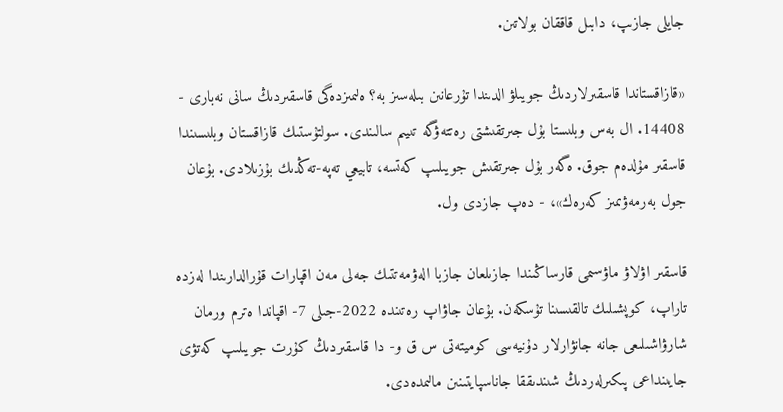جايلى جازىپ، دابىل قاققان بولاتىن.

«قازاقستاندا قاسقىرلاردىڭ جويىلۋ الدىندا تۇرعانىن بىلەسىز بە؟ ەلىمىزدەگى قاسقىردىڭ سانى نەبارى - 14408. ال بەس وبلىستا بۇل جىرتقىشتى رەتتەۋگە تىيىم سالىندى. سولتۇستىك قازاقستان وبلىسىندا قاسقىر مۇلدەم جوق. ەگەر بۇل جىرتقىش جويىلىپ كەتسە، تابيعي تەپە-تەڭدىك بۇزىلادى. بۇعان جول بەرمەۋىمىز كەرەك»، - دەپ جازدى ول.

قاسقىر اۋلاۋ ماۋسىمى قارساڭىندا جازىلعان جازبا الەۋمەتتىك جەلى مەن اقپارات قۇرالدارىندا لەزدە تاراپ، كوپشىلىك تالقىسىنا تۇسكەن. بۇعان جاۋاپ رەتىندە 2022-جىلى 7- اقپاندا ەترم ورمان شارۋاشىلىعى جانە جانۋارلار دۇنيەسى كوميتەتى س ق و- دا قاسقىردىڭ كۇرت جويىلىپ كەتۋى جايىنداعى پىكىرلەردىڭ شىندىققا جاناسپايتىنىن مالىمدەدى.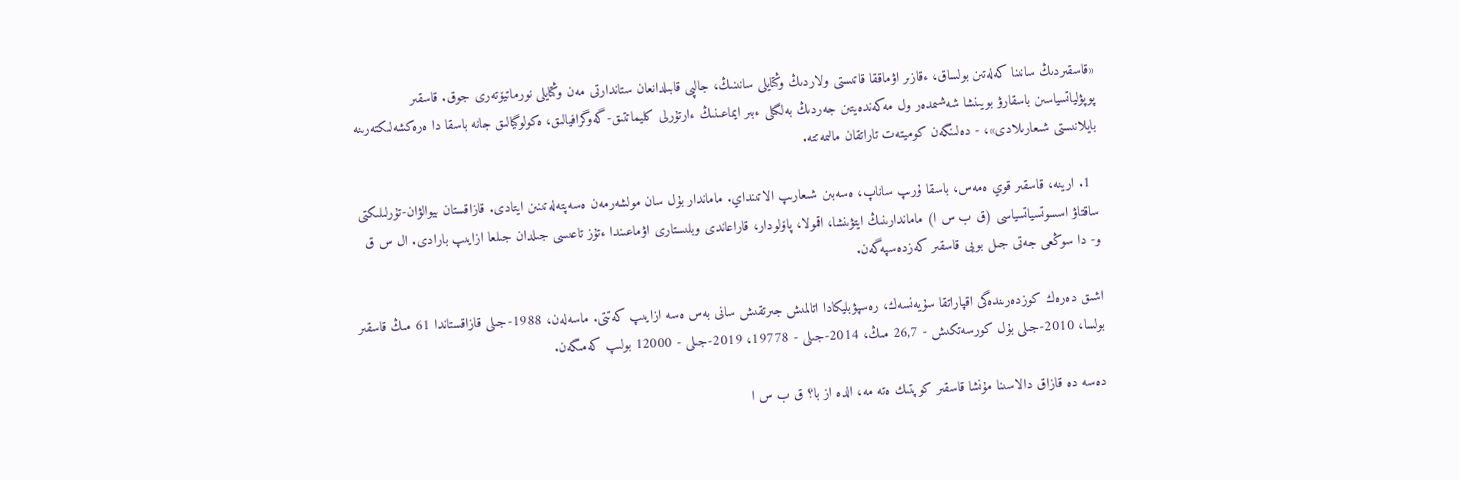«قاسقىردىڭ سانىنا كەلەتىن بولساق، ءقازىر اۋماققا قاتىستى ولاردىڭ وڭتايلى سانىنىڭ، جالپى قابىلدانعان ستاندارتى مەن وڭتايلى نورماتيۆتەرى جوق. قاسقىر پوپۋلياتسياسىن باسقارۋ بويىنشا شەشىمدەر ول مەكەندەيتىن جەردىڭ بەلگىلى ءبىر ايماعىنىڭ ءارتۇرلى كليماتتىق-گەوگرافيالىق، ەكولوگيالىق جانە باسقا دا ەرەكشەلىكتەرىنە بايلانىستى شىعارىلادى»، - دەلىنگەن كوميتەت تاراتقان مالىمەتتە.

  1. ارينە، قاسقىر قوي ەمەس، باسقا ۇرىپ ساناپ، ەسەبىن شىعارىپ الاتىنداي. ماماندار بۇل سان مولشەرمەن ەسەپتەلەتىنىن ايتادى. قازاقستان بيوالۋان-تۇرلىلىكتى ساقتاۋ اسسوتسياتسياسى (ق ب س ا) ماماندارىنىڭ ايتۋىنشا، اقمولا، پاۆلودار، قاراعاندى وبلىستارى اۋماعىندا ءتۇز تاعىسى جىلدان جىلعا ازايىپ بارادى. ال س ق و- دا سوڭعى جەتى جىل بويى قاسقىر كەزدەسپەگەن.

اشىق دەرەك كوزدەرىندەگى اقپاراتقا سۇيەنسەك، رەسپۋبليكادا اتالمىش جىرتقىش سانى بەس ەسە ازايىپ كەتتى. ماسەلەن، 1988-جىلى قازاقستاندا 61 مىڭ قاسقىر بولسا، 2010-جىلى بۇل كورسەتكىش - 26,7 مىڭ، 2014-جىلى - 19778، 2019-جىلى - 12000 بولىپ كەمىگەن.

دەسە دە قازاق دالاسىنا مۇنشا قاسقىر كوپتىك ەتە مە، الدە از با؟ ق ب س ا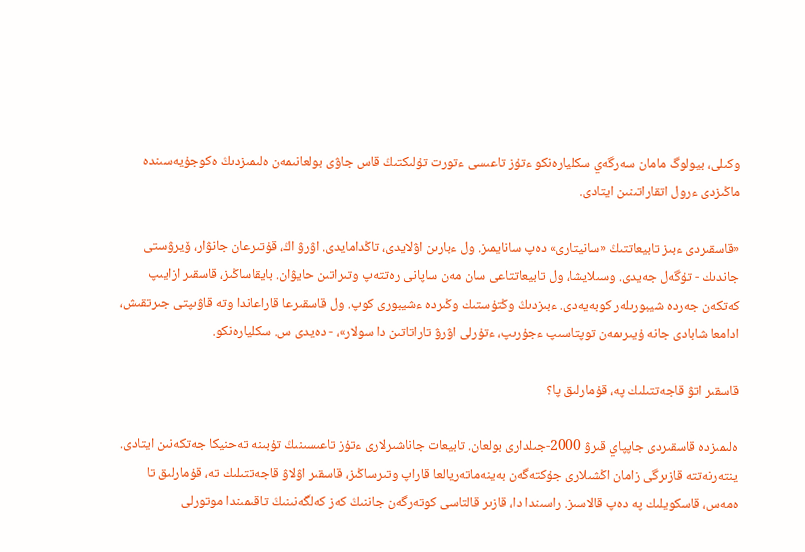وكىلى، بيولوگ مامان سەرگەي سكليارەنكو ءتۇز تاعىسى ءتورت تۇلىكتىڭ قاس جاۋى بولعانىمەن ەلىمىزدىڭ ەكوجۇيەسىندە ماڭىزدى ءرول اتقاراتىنىن ايتادى.

«قاسقىردى ءبىز تابيعاتتىڭ «سانيتارى» دەپ سانايمىز. ول ءبارىن اۋلايدى، تاڭدامايدى. اۋرۋ اڭ، قۇتىرعان جانۋار، ۆيرۋستى جاندىك - تۇگەل جەيدى. وسىلايشا، ول تابيعاتتاعى سان مەن ساپانى رەتتەپ وتىراتىن حايۋان. بايقاساڭىز، قاسقىر ازايىپ كەتكەن جەردە شيبورىلەر كوبەيەدى. ءبىزدىڭ وڭتۇستىك وڭىردە ءشيبورى كوپ. ول قاسقىرعا قاراعاندا وتە قاۋىپتى جىرتقىش، ادامعا شابادى جانە ۇيىرىمەن توپتاسىپ ءجۇرىپ، ءتۇرلى اۋرۋ تاراتاتىن دا سولار»، - دەيدى س. سكليارەنكو.

قاسقىر اتۋ قاجەتتىلىك پە، قۇمارلىق پا؟

ەلىمىزدە قاسقىردى جاپپاي قىرۋ 2000-جىلدارى بولعان. تابيعات جاناشىرلارى ءتۇز تاعىسىنىڭ تۇبىنە تەحنيكا جەتكەنىن ايتادى. ينتەرنەتتە قازىرگى زامان اڭشىلارى جۇكتەگەن بەينەماتەريالعا قاراپ وتىرساڭىز، قاسقىر اۋلاۋ قاجەتتىلىك تە، قۇمارلىق تا ەمەس، قاسكويلىك پە دەپ قالاسىز. راسىندا دا، قازىر قالتاسى كوتەرگەن جاننىڭ كەز كەلگەنىنىڭ تاقىمىندا موتورلى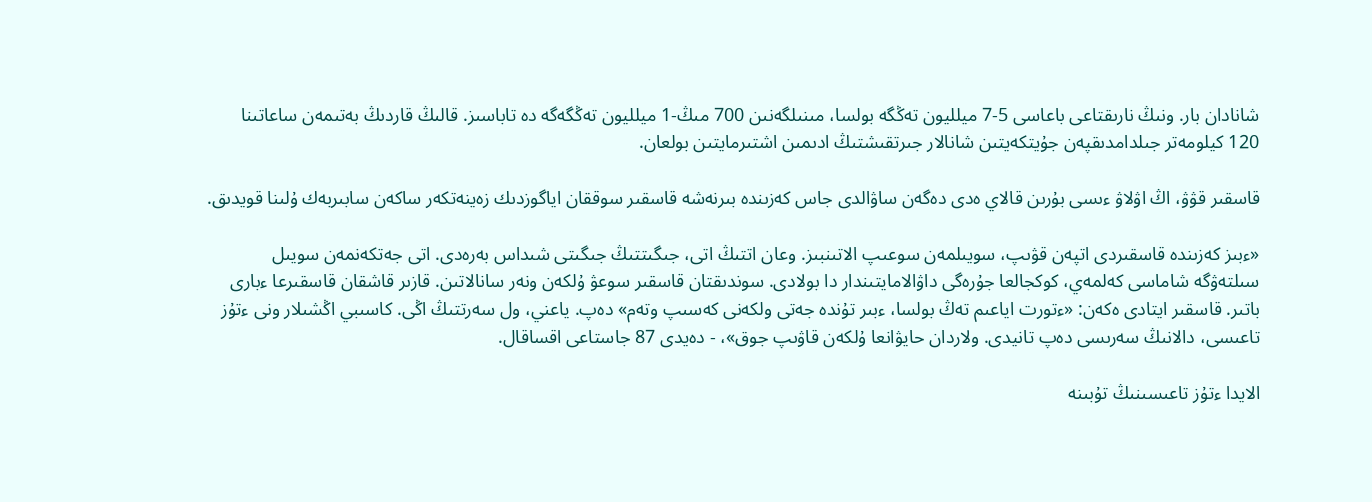شانادان بار. ونىڭ نارىقتاعى باعاسى 5-7 ميلليون تەڭگە بولسا، مىنىلگەنىن 700 مىڭ-1 ميلليون تەڭگەگە دە تاباسىز. قالىڭ قاردىڭ بەتىمەن ساعاتىنا 120 كيلومەتر جىلدامدىقپەن جۇيتكەيتىن شانالار جىرتقىشتىڭ ادىمىن اشتىرمايتىن بولعان.

قاسقىر قۋۋ، اڭ اۋلاۋ ءىسى بۇرىن قالاي ەدى دەگەن ساۋالدى جاس كەزىندە بىرنەشە قاسقىر سوققان اياگوزدىك زەينەتكەر ساكەن سابىربەك ۇلىنا قويدىق.

«ءبىز كەزىندە قاسقىردى اتپەن قۋىپ، سويىلمەن سوعىپ الاتىنبىز. وعان اتتىڭ اتى، جىگىتتىڭ جىگىتى شىداس بەرەدى. اتى جەتكەنمەن سويىل سىلتەۋگە شاماسى كەلمەي، كوكجالعا جۇرەگى داۋالامايتىندار دا بولادى. سوندىقتان قاسقىر سوعۋ ۇلكەن ونەر سانالاتىن. قازىر قاشقان قاسقىرعا ءبارى باتىر. قاسقىر ايتادى ەكەن: «ءتورت اياعىم تەڭ بولسا، ءبىر تۇندە جەتى ولكەنى كەسىپ وتەم» دەپ. ياعني، ول سەرتتىڭ اڭى. كاسىبي اڭشىلار ونى ءتۇز تاعىسى، دالانىڭ سەرىسى دەپ تانيدى. ولاردان حايۋانعا ۇلكەن قاۋىپ جوق»، - دەيدى 87 جاستاعى اقساقال.

الايدا ءتۇز تاعىسىنىڭ تۇبىنە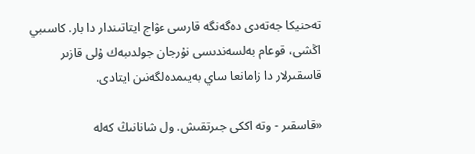تەحنيكا جەتەدى دەگەنگە قارسى ءۋاج ايتاتىندار دا بار. كاسىبي اڭشى، قوعام بەلسەندىسى نۇرجان جولدىبەك ۇلى قازىر قاسقىرلار دا زامانعا ساي بەيىمدەلگەنىن ايتادى.

«قاسقىر - وتە اككى جىرتقىش. ول شانانىڭ كەلە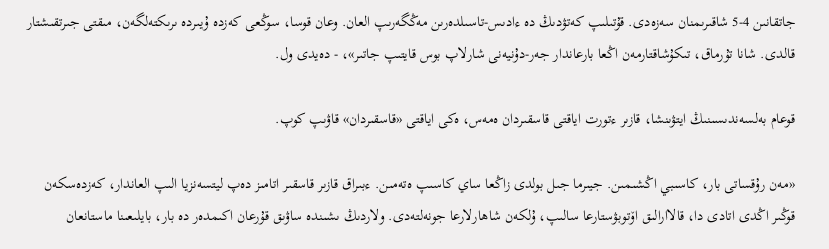جاتقانىن 4-5 شاقىرىمنان سەزەدى. قۇتىلىپ كەتۋدىڭ دە ءادىس-تاسىلدەرىن مەڭگەرىپ العان. وعان قوسا، سوڭعى كەزدە ۇيىردە ىرىكتەلگەن، مىقتى جىرتقىشتار قالدى. شانا تۇرماق، تىكۇشاقتارمەن اڭعا بارعاندار جەر-دۇنيەنى شارلاپ بوس قايتىپ جاتىر»، - دەيدى ول.

قوعام بەلسەندىسىنىڭ ايتۋىنشا، قازىر ءتورت اياقتى قاسقىردان ەمەس، ەكى اياقتى «قاسقىردان» قاۋىپ كوپ.

«مەن رۇقساتى بار، كاسىبي اڭشىمىن. جيىرما جىل بولدى زاڭعا ساي كاسىپ ەتەمىن. ءبىراق قازىر قاسقىر اتامىز دەپ ليتسەنزيا الىپ العاندار، كەزدەسكەن قوڭىر اڭدى اتادى دا، قالاارالىق اۆتوبۋستارعا سالىپ، ۇلكەن شاھارلارعا جونەلتەدى. ولاردىڭ ىشىندە ساۋىق قۇرعان اكىمدەر دە بار، بايلىعىنا ماستانعان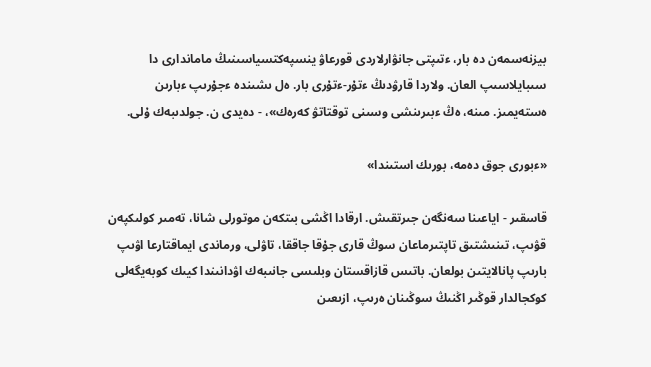بيزنەسمەن دە بار، ءتىپتى جانۋارلاردى قورعاۋ ينسپەكتسياسىنىڭ ماماندارى دا سىبايلاسىپ العان. ولاردا قارۋدىڭ ءتۇر-ءتۇرى بار. ەل ىشىندە ءجۇرىپ ءبارىن ەستەيمىز. مىنە، ەڭ ءبىرىنشى وسىنى توقتاتۋ كەرەك»، - دەيدى ن. جولدىبەك ۇلى.

«ءبورى جوق دەمە، بورىك استىندا»

قاسقىر - اياعىنا سەنگەن جىرتقىش. ارقادا اڭشى بىتكەن موتورلى شانا، تەمىر كولىكپەن قۋىپ، تىنىشتىق تاپتىرماعان سوڭ قارى جۇقا جاققا، تاۋلى، ورماندى ايماقتارعا اۋىپ بارىپ پانالايتىن بولعان. باتىس قازاقستان وبلىسى جانىبەك اۋدانىندا كيىك كوبەيگەلى كوكجالدار قوڭىر اڭنىڭ سوڭىنان ەرىپ، ازىعىن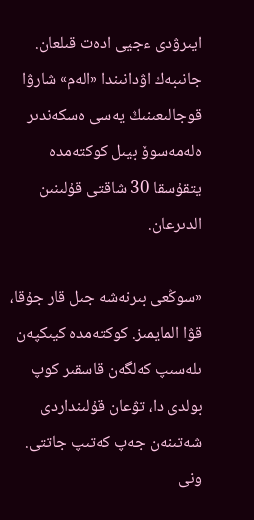ايىرۋدى ءجيى ادەت قىلعان. جانىبەك اۋدانىندا «الەم» شارۋا قوجالىعىنىڭ يەسى ەسكەندىر ەلەمەسوۆ بيىل كوكتەمدە يتقۇسقا 30 شاقتى قۇلىنىن الدىرعان.

«سوڭعى بىرنەشە جىل قار جۇقا، قۋا المايمىز. كوكتەمدە كيىكپەن ىلەسىپ كەلگەن قاسقىر كوپ بولدى دا، تۋعان قۇلىنداردى شەتىنەن جەپ كەتىپ جاتتى. ونى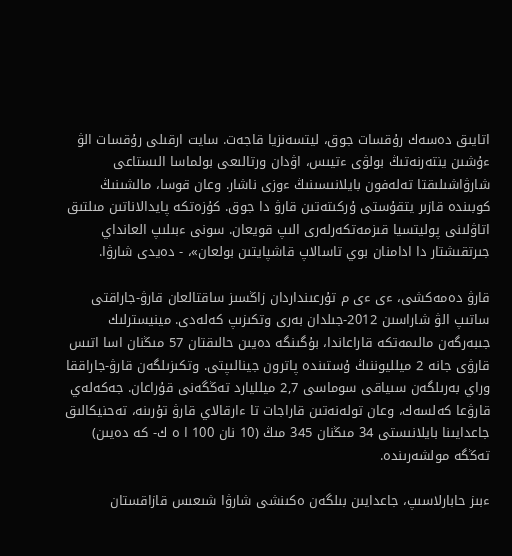اتايىق دەسەك رۇقسات جوق، ليتسەنزيا قاجەت. سايت ارقىلى رۇقسات الۋ ءۇشىن ينتەرنەتىڭ بولۋى ءتيىس، اۋدان ورتالىعى بولماسا الىستاعى شارۋاشىلىقتا تەلەفون بايلانىسىنىڭ ءوزى ناشار. وعان قوسا، مالشىنىڭ كوبىندە قازىر يتقۇستى ۇركىتەتىن قارۋ دا جوق. كۇزەتكە پايدالاناتىن مىلتىق اتاۋلىنى پوليتسيا قىزمەتكەرلەرى الىپ قويعان. سونى ءبىلىپ العانداي جىرتقىشتار دا ادامنان بوي تاسالاپ قاشپايتىن بولعان»، - دەيدى شارۋا.

قارۋ دەمەكشى، ءى ءى م تۇرعىنداردان زاڭسىز ساقتالعان قارۋ-جاراقتى ساتىپ الۋ شاراسىن 2012-جىلدان بەرى وتكىزىپ كەلەدى. مينيسترلىك جىبەرگەن مالىمەتكە قاراعاندا، بۇگىنگە دەيىن حالىقتان 57 مىڭنان اسا اتىس قارۋى جانە 2 ميلليوننىڭ ۇستىندە پاترون جينالىپتى. وتكىزىلگەن قارۋ-جاراققا وراي بەرىلگەن سىياقى سوماسى 2,7 ميلليارد تەڭگەنى قۇراعان. جەكەلەي قارۋعا كەلسەك، وعان تولەنەتىن قاراجات تا ءارقالاي قارۋ تۇرىنە، تەحنيكالىق جاعدايىنا بايلانىستى 34 مىڭنان 345 مىڭ (10 نان 100 ا ە ك- كە دەيىن) تەڭگە مولشەرىندە.

ءبىز حابارلاسىپ، جاعدايىن بىلگەن ەكىنشى شارۋا شىعىس قازاقستان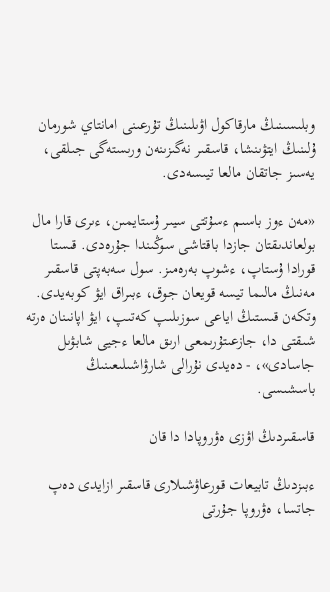وبلىسىنىڭ مارقاكول اۋىلىنىڭ تۇرعىنى امانتاي شورمان ۇلىنىڭ ايتۋىنشا، قاسقىر نەگىزىنەن ورىستەگى جىلقى، يەسىز جاتقان مالعا تيىسەدى.

«مەن ءوز باسىم ءسۇتتى سيىر ۇستايمىن، ءىرى قارا مال بولعاندىقتان جازدا باقتاشى سوڭىندا جۇرەدى. قىستا قورادا ۇستاپ، ءشوپ بەرەمىز. سول سەبەپتى قاسقىر مەنىڭ مالىما تيسە قويعان جوق، ءبىراق ايۋ كوبەيدى. وتكەن قىستىڭ اياعى سوزىلىپ كەتىپ، ايۋ اپانىنان ەرتە شىقتى دا، جازعىتۇرىمعى ارىق مالعا ءجيى شابۋىل جاسادى»، - دەيدى نۇرالى شارۋاشىلىعىنىڭ باسشىسى.

قاسقىردىڭ اۋزى ەۋروپادا دا قان

ءبىزدىڭ تابيعات قورعاۋشىلارى قاسقىر ازايدى دەپ جاتسا، ەۋروپا جۇرتى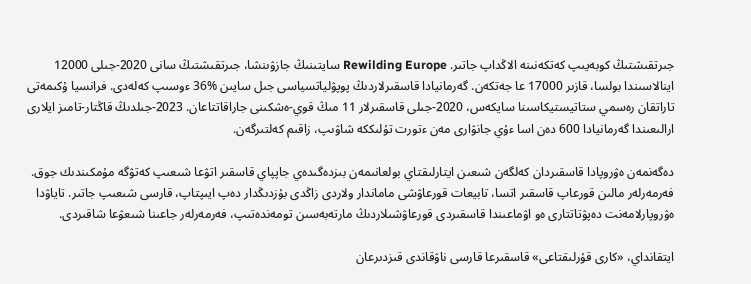جىرتقىشتىڭ كوبەيىپ كەتكەنىنە الاڭداپ جاتىر. Rewilding Europe سايتىنىڭ جازۋىنشا، جىرتقىشتىڭ سانى 2020-جىلى 12000 اينالاسىندا بولسا، قازىر 17000 عا جەتكەن. گەرمانيادا قاسقىرلاردىڭ پوپۋلياتسياسى جىل سايىن %36 ءوسىپ كەلەدى. فرانسيا ۇكىمەتى تاراتقان رەسمي ستاتيستيكاسىنا سايكەس، 2020-جىلى قاسقىرلار 11 مىڭ قوي-ەشكىنى جاراقاتتاعان. 2023-جىلدىڭ قاڭتار-تامىز ايلارى ارالىعىندا گەرمانيادا 600 دەن اسا ءۇي جانۋارى مەن ءتورت تۇلىككە شاۋىپ، زاقىم كەلتىرگەن.

دەگەنمەن ەۋروپادا قاسقىردان كەلگەن شىعىن ايتارلىقتاي بولعانىمەن بىزدەگىدەي جاپپاي قاسقىر اتۋعا شىعىپ كەتۋگە مۇمكىندىك جوق. فەرمەرلەر مالىن قورعاپ قاسقىر اتسا، تابيعات قورعاۋشى ماماندار ولاردى زاڭدى بۇزدىڭدار دەپ ايىپتاپ، قارسى شىعىپ جاتىر. تاياۋدا ەۋروپارلامەنت دەپۋتاتتارى ەو اۋماعىندا قاسقىردى قورعاۋشىلاردىڭ مارتەبەسىن تومەندەتىپ، فەرمەرلەر جاعىنا شىعۋعا شاقىردى.

ايتقانداي، «كارى قۇرلىقتاعى» قاسقىرعا قارسى ناۋقاندى قىزدىرعان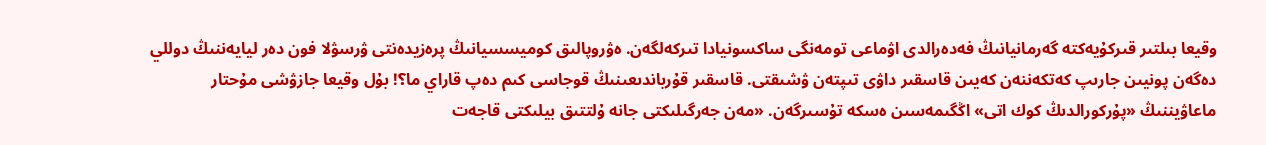وقيعا بىلتىر قىركۇيەكتە گەرمانيانىڭ فەدەرالدى اۋماعى تومەنگى ساكسونيادا تىركەلگەن. ەۋروپالىق كوميسسيانىڭ پرەزيدەنتى ۋرسۋلا فون دەر ليايەننىڭ دوللي دەگەن پونيىن جارىپ كەتكەننەن كەيىن قاسقىر داۋى تىپتەن ۋشىقتى. قاسقىر قۇرباندىعىنىڭ قوجاسى كىم دەپ قاراي ما؟! بۇل وقيعا جازۋشى مۇحتار ماعاۋيننىڭ «پۇركورالدىڭ كوك اتى» اڭگىمەسىن ەسكە تۇسىرگەن. «مەن جەرگىلىكتى جانە ۇلتتىق بيلىكتى قاجەت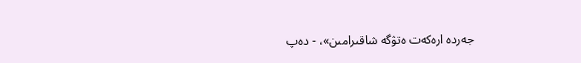جەردە ارەكەت ەتۋگە شاقىرامىن»، - دەپ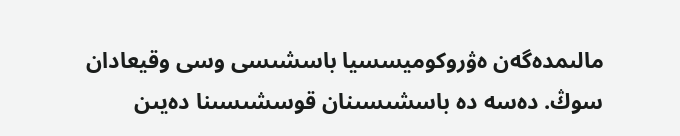مالىمدەگەن ەۋروكوميسسيا باسشىسى وسى وقيعادان سوڭ. دەسە دە باسشىسىنان قوسشىسىنا دەيىن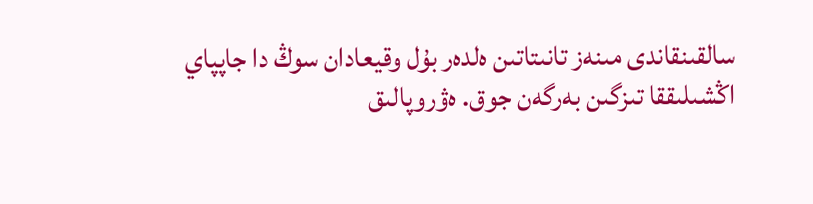سالقىنقاندى مىنەز تانىتاتىن ەلدەر بۇل وقيعادان سوڭ دا جاپپاي اڭشىلىققا تىزگىن بەرگەن جوق. ەۋروپالىق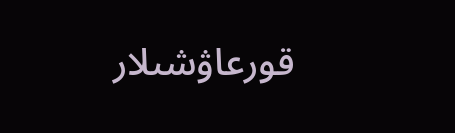قورعاۋشىلار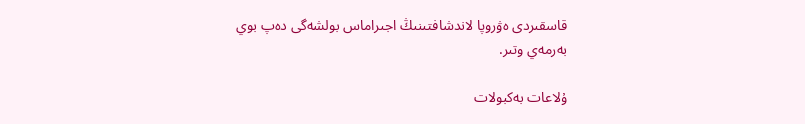قاسقىردى ەۋروپا لاندشافتىنىڭ اجىراماس بولشەگى دەپ بوي بەرمەي وتىر.

ۇلاعات بەكبولات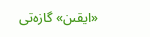«ايقىن» گازەتى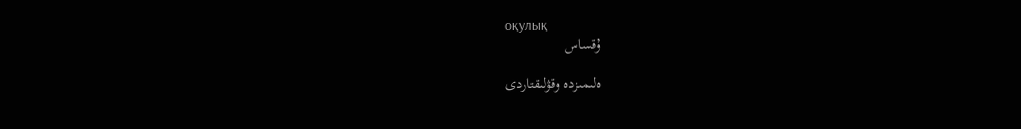оқулық
ۇقساس

ەلىمىزدە وقۋلىقتاردى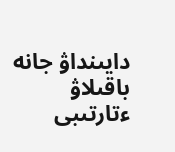دايىنداۋ جانە باقىلاۋ ءتارتىبى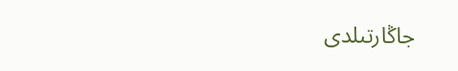جاڭارتىلدى